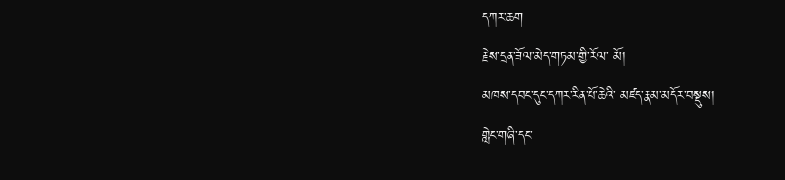དཀར་ཆག
རྗེས་དྲན་ཟོལ་མེད་གཏམ་གྱི་རོལ་ མོ།
མཁས་དབང་དུང་དཀར་རིན་པོ་ཆེའི་ མཛད་རྣམ་མདོར་བསྡུས།
གླེང་གཞི་དང་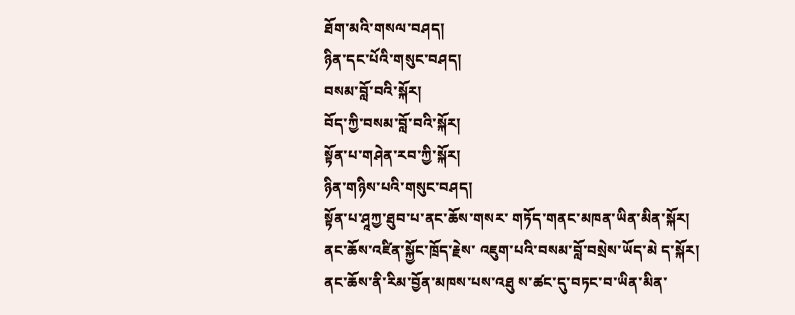ཐོག་མའི་གསལ་བཤད།
ཉིན་དང་པོའི་གསུང་བཤད།
བསམ་བློ་བའི་སྐོར།
བོད་ཀྱི་བསམ་བློ་བའི་སྐོར།
སྟོན་པ་གཤེན་རབ་ཀྱི་སྐོར།
ཉིན་གཉིས་པའི་གསུང་བཤད།
སྟོན་པ་ཤཱཀྱ་ཐུབ་པ་ནང་ཆོས་གསར་ གཏོད་གནང་མཁན་ཡིན་མིན་སྐོར།
ནང་ཆོས་འཛིན་སྐྱོང་ཁྲོད་རྗེས་ འཇུག་པའི་བསམ་བློ་བསྲེས་ཡོད་མེ ད་སྐོར།
ནང་ཆོས་ནི་རིམ་བྱོན་མཁས་པས་འཐུ ས་ཚང་དུ་བཏང་བ་ཡིན་མིན་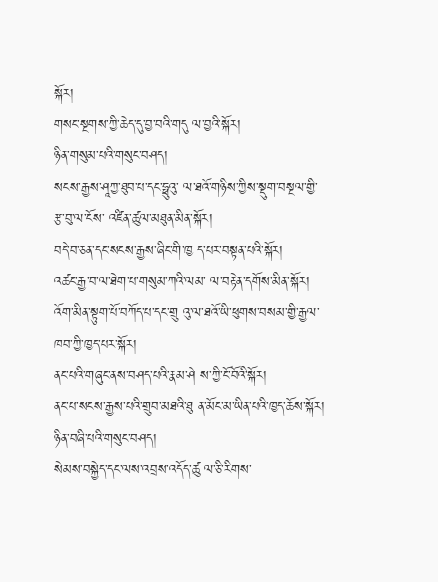སྐོར།
གསང་སྔགས་ཀྱི་ཆེད་དུ་བྱ་བའི་གདུ ལ་བྱའི་སྐོར།
ཉིན་གསུམ་པའི་གསུང་བཤད།
སངས་རྒྱས་ཤཱཀྱ་ཐུབ་པ་དང་ཧྥུའུ་ ལ་ཐའོ་གཉིས་ཀྱིས་སྡུག་བསྔལ་གྱི་ རྩ་བུ་ལ་ངོས་ འཛིན་ཚུལ་མཐུན་མིན་སྐོར།
བདེ་བ་ཅན་དང་སངས་རྒྱས་ཞིང་གི་ཁྱ ད་པར་བསྟན་པའི་སྐོར།
འཚང་རྒྱ་བ་ལ་ཐེག་པ་གསུམ་ཀའི་ལམ་ ལ་བརྟེན་དགོས་མིན་སྐོར།
འོག་མིན་སྟུག་པོ་བཀོད་པ་དང་གྲུ འུ་ལ་ཐའོ་ཡི་ཕུགས་བསམ་གྱི་རྒྱལ་ ཁབ་ཀྱི་ཁྱད་པར་སྐོར།
ནང་པའི་གཞུང་ནས་བཤད་པའི་རྣམ་ཤེ ས་ཀྱི་ངོ་བོའི་སྐོར།
ནང་པ་སངས་རྒྱས་པའི་གྲུབ་མཐའི་ཐུ ན་མོང་མ་ཡིན་པའི་ཁྱད་ཆོས་སྐོར།
ཉིན་བཞི་པའི་གསུང་བཤད།
སེམས་བསྐྱེད་དང་ལས་འབྲས་འདོད་ཚུ ལ་ཅི་རིགས་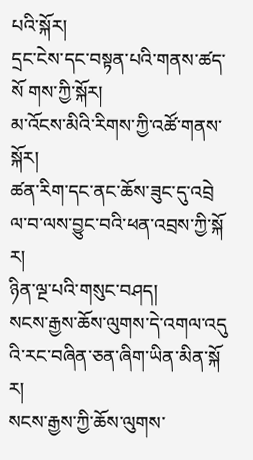པའི་སྐོར།
དྲང་ངེས་དང་བསྟན་པའི་གནས་ཚད་སོ གས་ཀྱི་སྐོར།
མ་འོངས་མིའི་རིགས་ཀྱི་འཚོ་གནས་ སྐོར།
ཚན་རིག་དང་ནང་ཆོས་ཟུང་དུ་འབྲེ ལ་བ་ལས་བྱུང་བའི་ཕན་འབྲས་ཀྱི་སྐོ ར།
ཉིན་ལྔ་པའི་གསུང་བཤད།
སངས་རྒྱས་ཆོས་ལུགས་དེ་འགལ་འདུ འི་རང་བཞིན་ཅན་ཞིག་ཡིན་མིན་སྐོ ར།
སངས་རྒྱས་ཀྱི་ཆོས་ལུགས་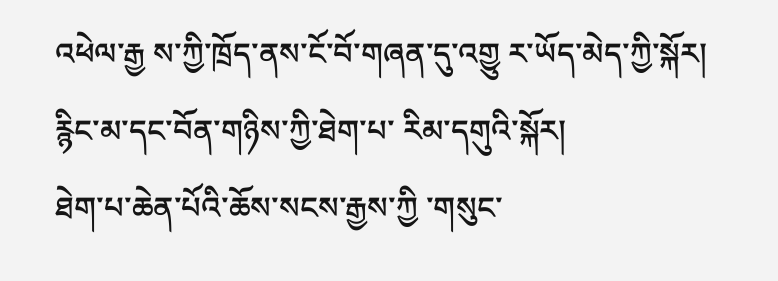འཕེལ་རྒྱ ས་ཀྱི་ཁྲོད་ནས་ངོ་བོ་གཞན་དུ་འགྱུ ར་ཡོད་མེད་ཀྱི་སྐོར།
རྙིང་མ་དང་བོན་གཉིས་ཀྱི་ཐེག་པ་ རིམ་དགུའི་སྐོར།
ཐེག་པ་ཆེན་པོའི་ཆོས་སངས་རྒྱས་ཀྱི ་གསུང་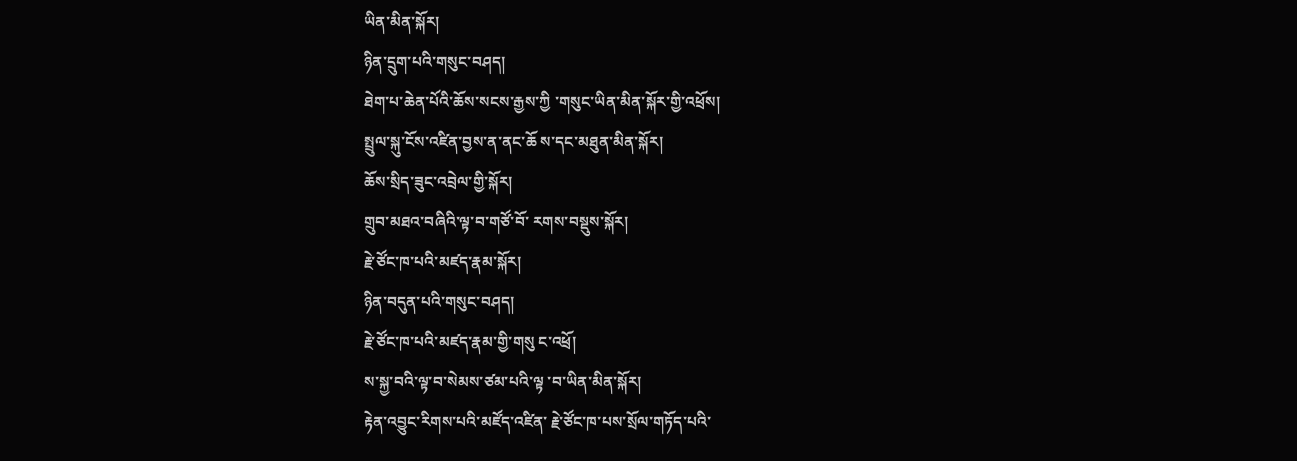ཡིན་མིན་སྐོར།
ཉིན་དྲུག་པའི་གསུང་བཤད།
ཐེག་པ་ཆེན་པོའི་ཆོས་སངས་རྒྱས་ཀྱི ་གསུང་ཡིན་མིན་སྐོར་གྱི་འཕྲོས།
སྤྲུལ་སྐུ་ངོས་འཛིན་བྱས་ན་ནང་ཆོ ས་དང་མཐུན་མིན་སྐོར།
ཆོས་སྲིད་ཟུང་འབྲེལ་གྱི་སྐོར།
གྲུབ་མཐའ་བཞིའི་ལྟ་བ་གཙོ་བོ་ རགས་བསྡུས་སྐོར།
རྗེ་ཙོང་ཁ་པའི་མཛད་རྣམ་སྐོར།
ཉིན་བདུན་པའི་གསུང་བཤད།
རྗེ་ཙོང་ཁ་པའི་མཛད་རྣམ་གྱི་གསུ ང་འཕྲོ།
ས་སྐྱ་བའི་ལྟ་བ་སེམས་ཙམ་པའི་ལྟ ་བ་ཡིན་མིན་སྐོར།
རྟེན་འབྱུང་རིགས་པའི་མཛོད་འཛིན་ རྗེ་ཙོང་ཁ་པས་སྲོལ་གཏོད་པའི་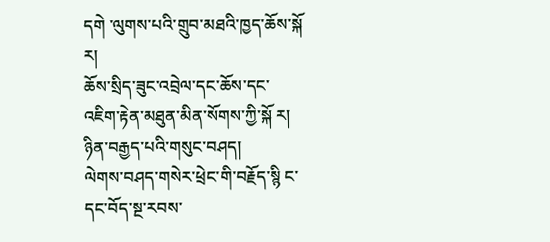དགེ ་ལུགས་པའི་གྲུབ་མཐའི་ཁྱད་ཆོས་སྐོ ར།
ཆོས་སྲིད་ཟུང་འབྲེལ་དང་ཆོས་དང་ འཇིག་རྟེན་མཐུན་མིན་སོགས་ཀྱི་སྐོ ར།
ཉིན་བརྒྱད་པའི་གསུང་བཤད།
ལེགས་བཤད་གསེར་ཕྲེང་གི་བརྗོད་སྙི ང་དང་བོད་སྔ་རབས་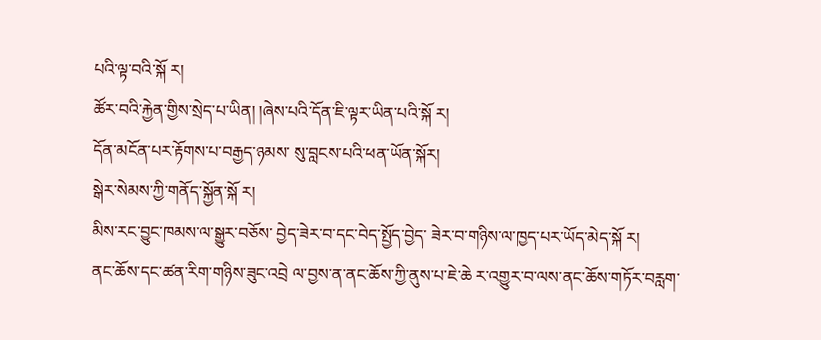པའི་ལྟ་བའི་སྐོ ར།
ཚོར་བའི་རྐྱེན་གྱིས་སྲེད་པ་ཡིན། །ཞེས་པའི་དོན་ཇི་ལྟར་ཡིན་པའི་སྐོ ར།
དོན་མངོན་པར་རྟོགས་པ་བརྒྱད་ཉམས་ སུ་བླངས་པའི་ཕན་ཡོན་སྐོར།
སྒེར་སེམས་ཀྱི་གནོད་སྐྱོན་སྐོ ར།
མིས་རང་བྱུང་ཁམས་ལ་སྒྱུར་བཅོས་ བྱེད་ཟེར་བ་དང་བེད་སྤྱོད་བྱེད་ ཟེར་བ་གཉིས་ལ་ཁྱད་པར་ཡོད་མེད་སྐོ ར།
ནང་ཆོས་དང་ཚན་རིག་གཉིས་ཟུང་འབྲེ ལ་བྱས་ན་ནང་ཆོས་ཀྱི་ནུས་པ་ཇེ་ཆེ ར་འགྱུར་བ་ལས་ནང་ཆོས་གཏོར་བརླག་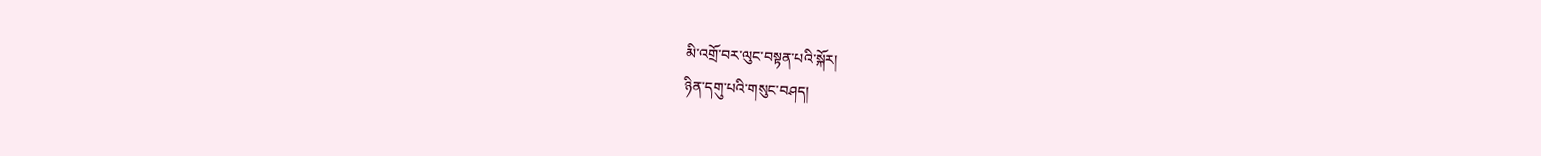མི་འགྲོ་བར་ལུང་བསྟན་པའི་སྐོར།
ཉིན་དགུ་པའི་གསུང་བཤད།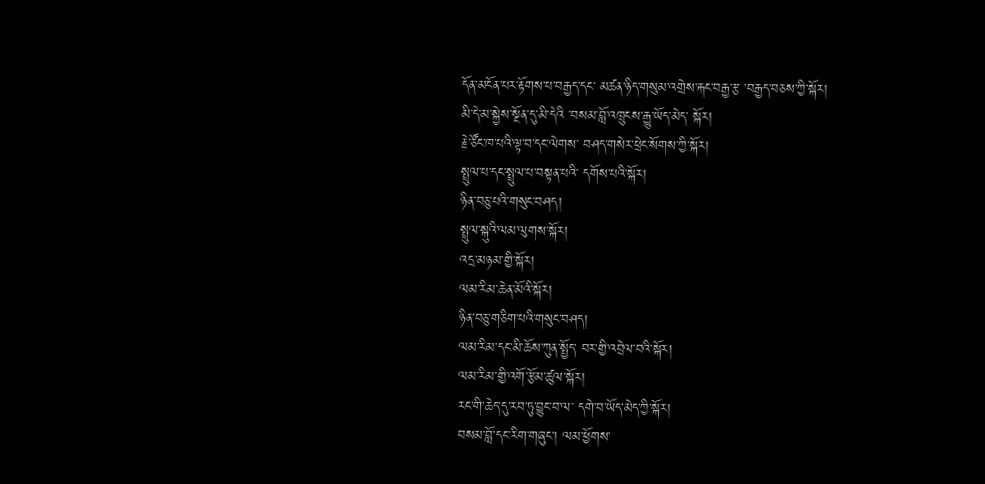དོན་མངོན་པར་རྟོགས་པ་བརྒྱད་དང་ མཚན་ཉིད་གསུམ་འགྲེས་རྐང་བརྒྱ་རྩ ་བརྒྱད་བཅས་ཀྱི་སྐོར།
མི་དེ་མ་སྐྱེས་སྔོན་དུ་མི་དེའི ་བསམ་བློ་འཁྲུངས་རྒྱུ་ཡོད་མེད་ སྐོར།
རྗེ་ཙོང་ཁ་པའི་ལྟ་བ་དང་ལེགས་ བཤད་གསེར་ཕྲེང་སོགས་ཀྱི་སྐོར།
སྤྲུལ་པ་དང་སྤྲུལ་པ་བསྟན་པའི་ དགོས་པའི་སྐོར།
ཉིན་བཅུ་པའི་གསུང་བཤད།
སྤྲུལ་སྐུའི་ལམ་ལུགས་སྐོར།
འདྲ་མཉམ་གྱི་སྐོར།
ལམ་རིམ་ཆེན་མོའི་སྐོར།
ཉིན་བཅུ་གཅིག་པའི་གསུང་བཤད།
ལམ་རིམ་དང་མི་ཆོས་ཀུན་སྤྱོད་ བར་གྱི་འབྲེལ་བའི་སྐོར།
ལམ་རིམ་གྱི་འགོ་རྩོམ་ཚུལ་སྐོར།
རང་གི་ཆེད་དུ་རབ་ཏུ་བྱུང་བ་ལ་ དགེ་བ་ཡོད་མེད་ཀྱི་སྐོར།
བསམ་བློ་དང་རིག་གཞུང་། ལམ་ཕྱོགས་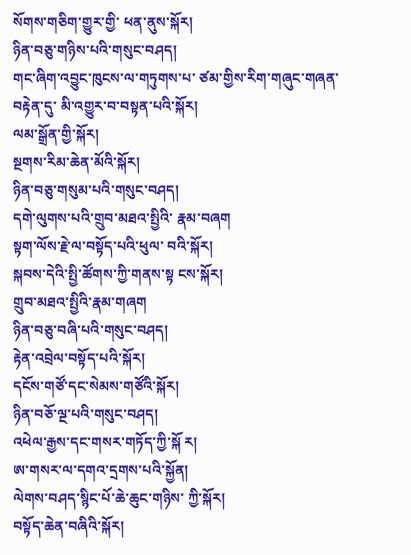སོགས་གཅིག་གྱུར་གྱི་ ཕན་ནུས་སྐོར།
ཉིན་བཅུ་གཉིས་པའི་གསུང་བཤད།
གང་ཞིག་འབྱུང་ཁུངས་ལ་གཏུགས་པ་ ཙམ་གྱིས་རིག་གཞུང་གཞན་བརྟེན་དུ་ མི་འགྱུར་བ་བསྟན་པའི་སྐོར།
ལམ་སྒྲོན་གྱི་སྐོར།
སྔགས་རིམ་ཆེན་མོའི་སྐོར།
ཉིན་བཅུ་གསུམ་པའི་གསུང་བཤད།
དགེ་ལུགས་པའི་གྲུབ་མཐའ་སྤྱིའི་ རྣམ་བཞག
སྟག་ལོས་རྗེ་ལ་བསྟོད་པའི་ཕུལ་ བའི་སྐོར།
སྐབས་དེའི་སྤྱི་ཚོགས་ཀྱི་གནས་སྟ ངས་སྐོར།
གྲུབ་མཐའ་སྤྱིའི་རྣམ་གཞག
ཉིན་བཅུ་བཞི་པའི་གསུང་བཤད།
རྟེན་འབྲེལ་བསྟོད་པའི་སྐོར།
དངོས་གཙོ་དང་སེམས་གཙོའི་སྐོར།
ཉིན་བཅོ་ལྔ་པའི་གསུང་བཤད།
འཕེལ་རྒྱས་དང་གསར་གཏོད་ཀྱི་སྐོ ར།
ཨ་གསར་ལ་དགའ་དྲགས་པའི་སྐྱོན།
ལེགས་བཤད་སྙིང་པོ་ཆེ་ཆུང་གཉིས་ ཀྱི་སྐོར།
བསྟོད་ཆེན་བཞིའི་སྐོར།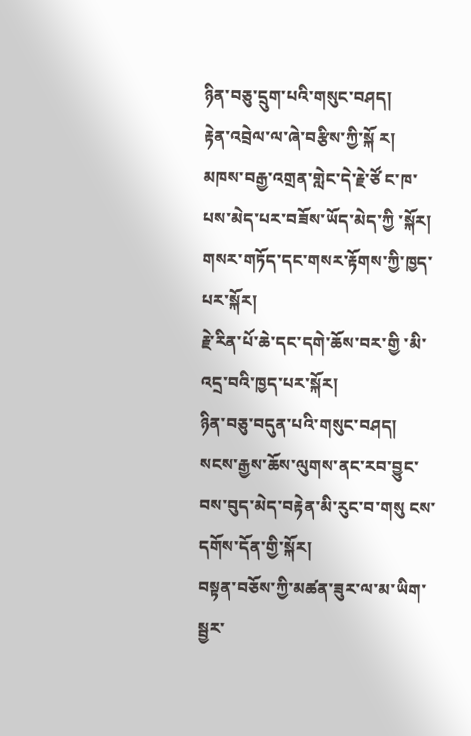ཉིན་བཅུ་དྲུག་པའི་གསུང་བཤད།
རྟེན་འབྲེལ་ལ་ཞེ་བརྩིས་ཀྱི་སྐོ ར།
མཁས་བརྒྱ་འགྲན་གླེང་དེ་རྗེ་ཙོ ང་ཁ་པས་མེད་པར་བཟོས་ཡོད་མེད་ཀྱི ་སྐོར།
གསར་གཏོད་དང་གསར་རྟོགས་ཀྱི་ཁྱད་ པར་སྐོར།
རྗེ་རིན་པོ་ཆེ་དང་དགེ་ཆོས་བར་གྱི ་མི་འདྲ་བའི་ཁྱད་པར་སྐོར།
ཉིན་བཅུ་བདུན་པའི་གསུང་བཤད།
སངས་རྒྱས་ཆོས་ལུགས་ནང་རབ་བྱུང་ བས་བུད་མེད་བརྟེན་མི་རུང་བ་གསུ ངས་དགོས་དོན་གྱི་སྐོར།
བསྟན་བཅོས་ཀྱི་མཚན་ཟུར་ལ་མ་ཡིག་ སྦྱར་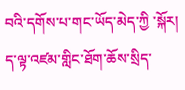བའི་དགོས་པ་གང་ཡོད་མེད་ཀྱི ་སྐོར།
ད་ལྟ་འཛམ་གླིང་ཐོག་ཆོས་སྲིད་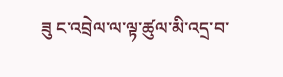ཟུ ང་འབྲེལ་ལ་ལྟ་ཚུལ་མི་འདྲ་བ་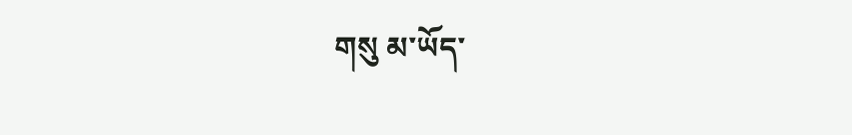གསུ མ་ཡོད་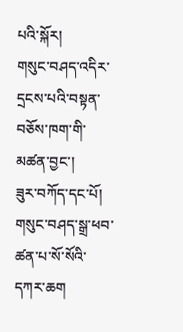པའི་སྐོར།
གསུང་བཤད་འདིར་དྲངས་པའི་བསྟན་བཅོས་ཁག་གི་མཚན་བྱང་།
ཟུར་བཀོད་དང་པོ། གསུང་བཤད་སྒྲ་ཕབ་ཚན་པ་སོ་སོའི་ དཀར་ཆག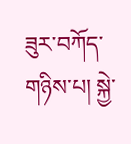ཟུར་བཀོད་གཉིས་པ། སྐྱེ་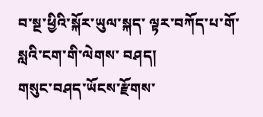བ་སྔ་ཕྱིའི་སྐོར་ཡུལ་སྐད་ ལྟར་བཀོད་པ་གོ་སླའི་ངག་གི་ལེགས་ བཤད།
གསུང་བཤད་ཡོངས་རྫོགས་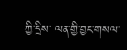ཀྱི་དྲིས་ ལན་གྱི་བྱང་གསལ་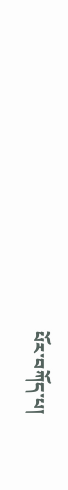པོར་བཀོད་པ།